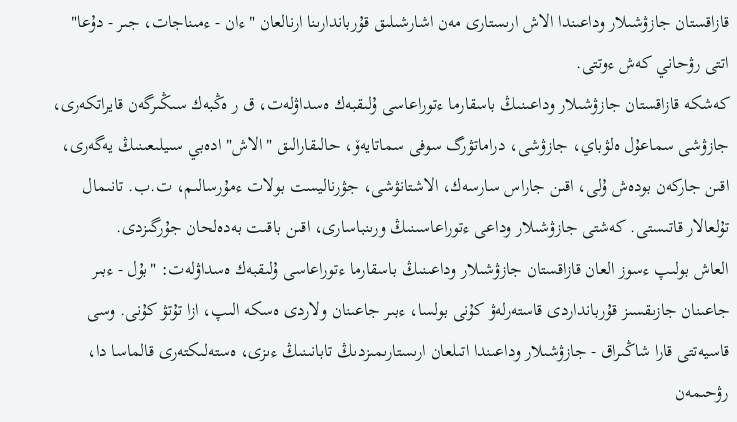قازاقستان جازۋشىلار وداعىندا الاش ارىستارى مەن اشارشىلىق قۇرباندارىنا ارنالعان "ءان - ءمىناجات، جىر - دۇعا" اتتى رۋحاني كەش ءوتتى.
كەشكە قازاقستان جازۋشىلار وداعىنىڭ باسقارما ءتوراعاسى ۇلىقبەك ەسداۋلەت، ق ر ەڭبەك سىڭىرگەن قايراتكەرى، جازۋشى سماعۇل ەلۋباي، جازۋشى، دراماتۋرگ سوفى سماتايەۆ، حالىقارالىق "الاش" ادەبي سىيلىعىنىڭ يەگەرى، اقىن جاركەن بودەش ۇلى، اقىن جاراس سارسەك، الاشتانۋشى، جۋرناليست بولات ءمۇرسالىم، ت.ب. تانىمال تۇلعالار قاتىستى. كەشتى جازۋشىلار وداعى ءتوراعاسىنىڭ ورىنباسارى، اقىن باقىت بەدەلحان جۇرگىزدى.
العاش بولىپ ءسوز العان قازاقستان جازۋشىلار وداعىنىڭ باسقارما ءتوراعاسى ۇلىقبەك ەسداۋلەت: "بۇل - ءبىر جاعىنان جازىقسىز قۇربانداردى قاستەرلەۋ كۇنى بولسا، ءبىر جاعىنان ولاردى ەسكە الىپ، ازا تۇتۋ كۇنى. وسى قاسيەتتى قارا شاڭىراق - جازۋشىلار وداعىندا اتىلعان ارىستارىمىزدىڭ تابانىنىڭ ءىزى، ەستەلىكتەرى قالماسا دا، رۋحىمەن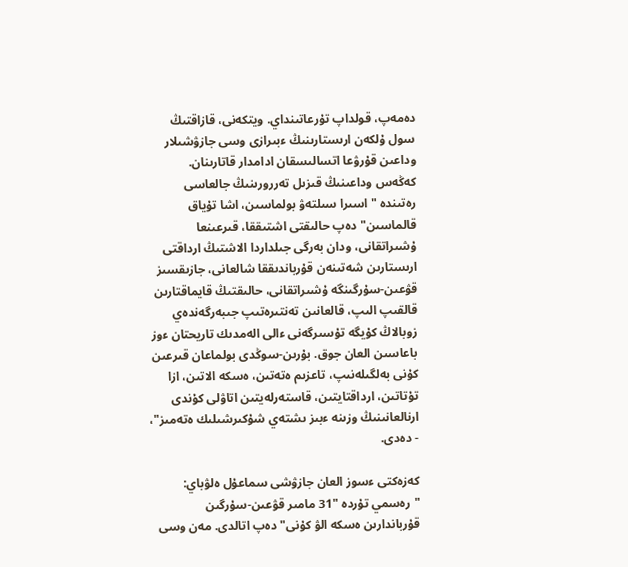دەمەپ، قولداپ تۇرعاتىنداي. ويتكەنى، قازاقتىڭ سول ۇلكەن ارىستارىنىڭ ءبىرازى وسى جازۋشىلار وداعىن قۇرۋعا اتسالىسقان ادامدار قاتارىنان. كەڭەس وداعىنىڭ قىزىل تەررورىنىڭ جالعاسى رەتىندە "اسىرا سىلتەۋ بولماسىن، اشا تۇياق قالماسىن" دەپ حالىقتى اشتىققا، قىرعىنعا ۇشىراتقانى، ودان بەرگى جىلداردا الاشتىڭ ارداقتى ارىستارىن شەتىنەن قۇرباندىققا شالعانى، جازىقسىز قۋعىن-سۇرگىنگە ۇشىراتقانى، حالىقتىڭ قايماقتارىن قالقىپ الىپ، قالعانىن تەنتىرەتىپ جىبەرگەندەي زوبالاڭ كۇيگە تۇسىرگەنى ءالى الەمدىك تاريحتان ءوز باعاسىن العان جوق. بۇرىن-سوڭدى بولماعان قىرعىن كۇنى بەلگىلەنىپ، تاعزىم ەتەتىن، ەسكە الاتىن، ازا تۇتاتىن، ارداقتايتىن، قاستەرلەيتىن اتاۋلى كۇندى ارنالعانىنىڭ وزىنە ءبىز ىشتەي شۇكىرشىلىك ەتەمىز"، - دەدى.

كەزەكتى ءسوز العان جازۋشى سماعۇل ەلۋباي: "رەسمي تۇردە "31 مامىر قۋعىن-سۇرگىن قۇرباندارىن ەسكە الۋ كۇنى" دەپ اتالدى. مەن وسى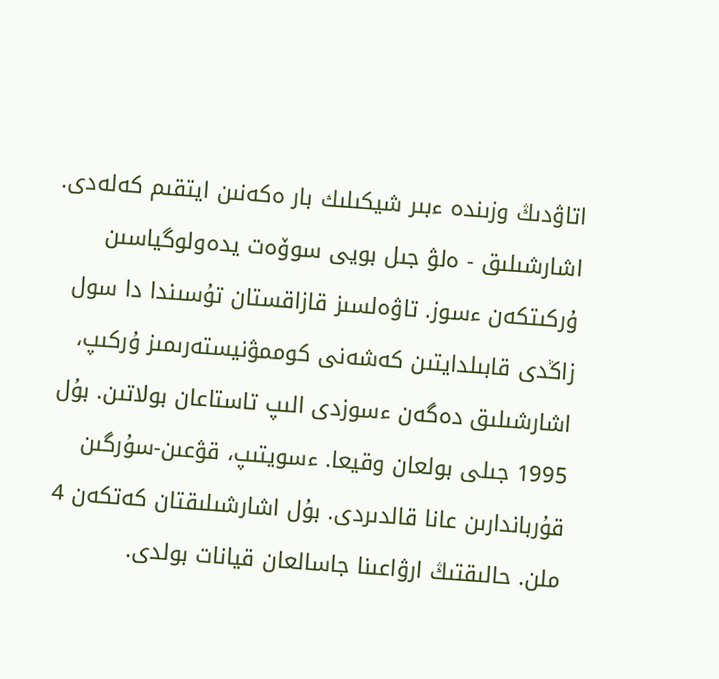اتاۋدىڭ وزىندە ءبىر شيكىلىك بار ەكەنىن ايتقىم كەلەدى. اشارشىلىق - ەلۋ جىل بويى سوۆەت يدەولوگياسىن ۇركىتكەن ءسوز. تاۋەلسىز قازاقستان تۇسىندا دا سول زاڭدى قابىلدايتىن كەشەنى كوممۋنيستەرىمىز ۇركىپ، اشارشىلىق دەگەن ءسوزدى الىپ تاستاعان بولاتىن. بۇل 1995 جىلى بولعان وقيعا. ءسويتىپ، قۋعىن-سۇرگىن قۇرباندارىن عانا قالدىردى. بۇل اشارشىلىقتان كەتكەن 4 ملن. حالىقتىڭ ارۋاعىنا جاسالعان قيانات بولدى.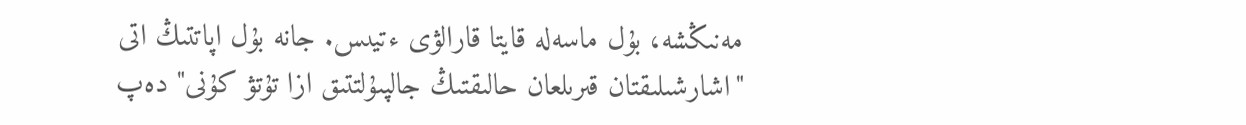مەنىڭشە، بۇل ماسەلە قايتا قارالۋى ءتيىس. جانە بۇل اپاتتىڭ اتى "اشارشىلىقتان قىرىلعان حالىقتىڭ جالپىۇلتتىق ازا تۇتۋ كۇنى" دەپ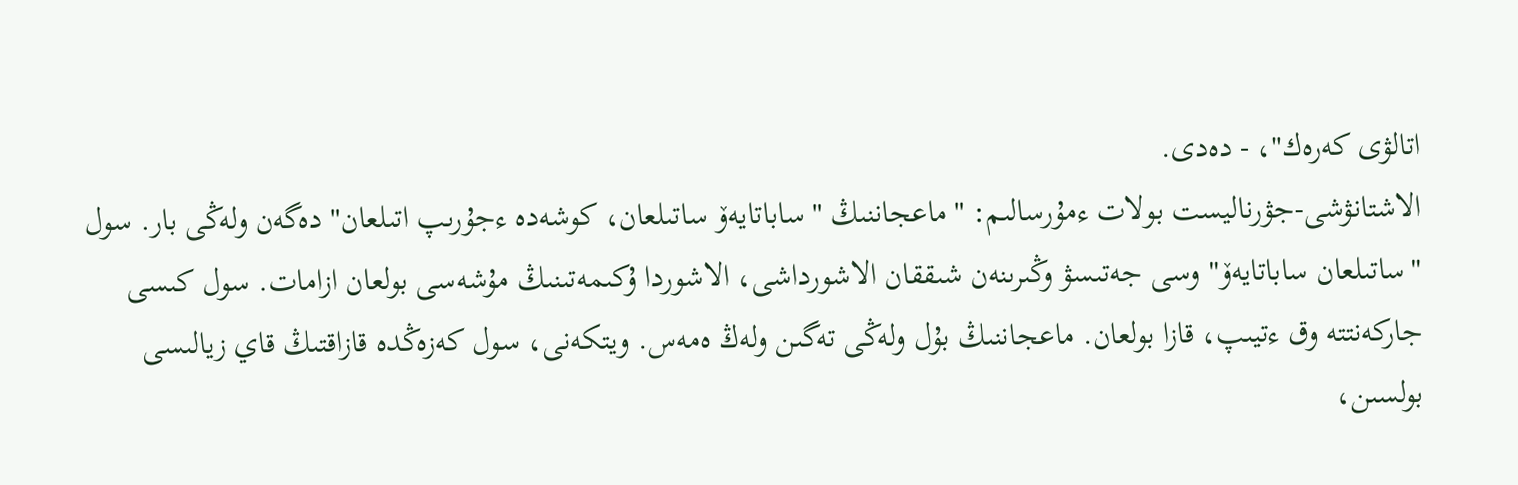اتالۋى كەرەك"، - دەدى.
الاشتانۋشى-جۋرناليست بولات ءمۇرسالىم: "ماعجاننىڭ "ساباتايەۆ ساتىلعان، كوشەدە ءجۇرىپ اتىلعان" دەگەن ولەڭى بار. سول "ساتىلعان ساباتايەۆ" وسى جەتىسۋ وڭىرىنەن شىققان الاشورداشى، الاشوردا ۇكىمەتىنىڭ مۇشەسى بولعان ازامات. سول كىسى جاركەنتتە وق ءتيىپ، قازا بولعان. ماعجاننىڭ بۇل ولەڭى تەگىن ولەڭ ەمەس. ويتكەنى، سول كەزەڭدە قازاقتىڭ قاي زيالىسى بولسىن،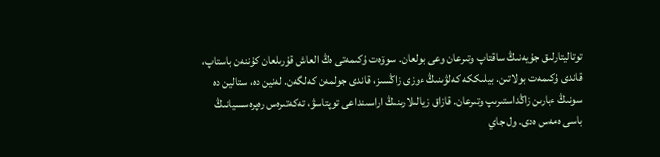توتاليتارلىق جۇيەنىڭ ساقتاپ وتىرعان وعى بولعان. سوۆەت ۇكىمەتى ەڭ العاش قۇرىلعان كۇننەن باستاپ، قاندى ۇكىمەت بولاتىن. بيلىككە كەلۋىنىڭ ءوزى زاڭسىز، قاندى جولمەن كەلگەن. لەنين دە، ستالين دە سونىڭ ءبارىن زاڭداستىرىپ وتىرعان. قازاق زيالىلارىنىڭ اراسىنداعى توپتاسۋ، تەكەتىرەس رەپرەسسيانىڭ باسى ەمەس ەدى. ول جاي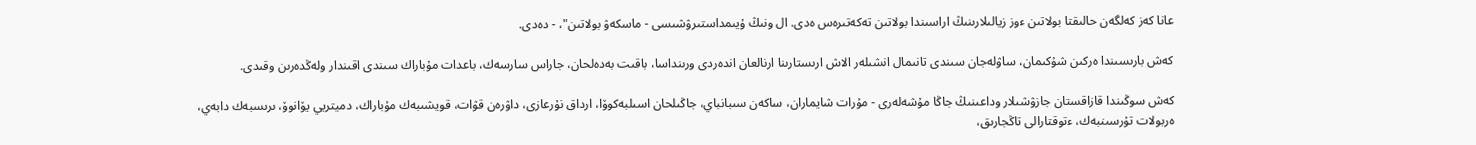عانا كەز كەلگەن حالىقتا بولاتىن ءوز زيالىلارىنىڭ اراسىندا بولاتىن تەكەتىرەس ەدى. ال ونىڭ ۇيىمداستىرۋشىسى - ماسكەۋ بولاتىن"، - دەدى.

كەش بارىسىندا ەركىن شۇكىمان، ساۋلەجان سىندى تانىمال انشىلەر الاش ارىستارىنا ارنالعان اندەردى ورىنداسا، باقىت بەدەلحان، جاراس سارسەك، باعدات مۇباراك سىندى اقىندار ولەڭدەرىن وقىدى.

كەش سوڭىندا قازاقستان جازۋشىلار وداعىنىڭ جاڭا مۇشەلەرى - مۇرات شايماران، ساكەن سىبانباي، جاڭىلحان اسىلبەكوۆا، ارداق نۇرعازى، داۋرەن قۋات، قويشىبەك مۇباراك، دميتريي يۆانوۆ، ىرىسبەك دابەي، ەربولات تۇرسىنبەك، ءتوقتارالى تاڭجارىق،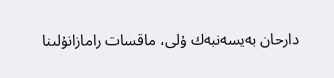دارحان بەيسەنبەك ۇلى، ماقسات رامازانۇلىنا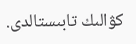كۋالىك تابىستالدى.